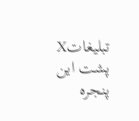تبليغاتX
پشت این پنجره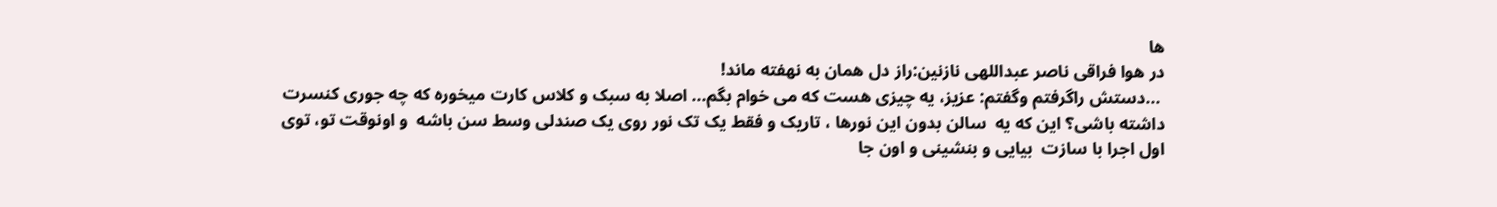ها
در هوا فراقی ناصر عبداللهی نازنین:راز دل همان به نهفته ماند!
 ...دستش راگرفتم وگفتم: عزیز، یه چیزی هست که می خوام بگم... اصلا به سبک و کلاس کارت میخوره که چه جوری کنسرت داشته باشی؟ این که یه  سالن بدون این نورها ، تاریک و فقط یک تک نور روی یک صندلی وسط سن باشه  و اونوقت تو، توی  اول اجرا با سازت  بیایی و بنشینی و اون جا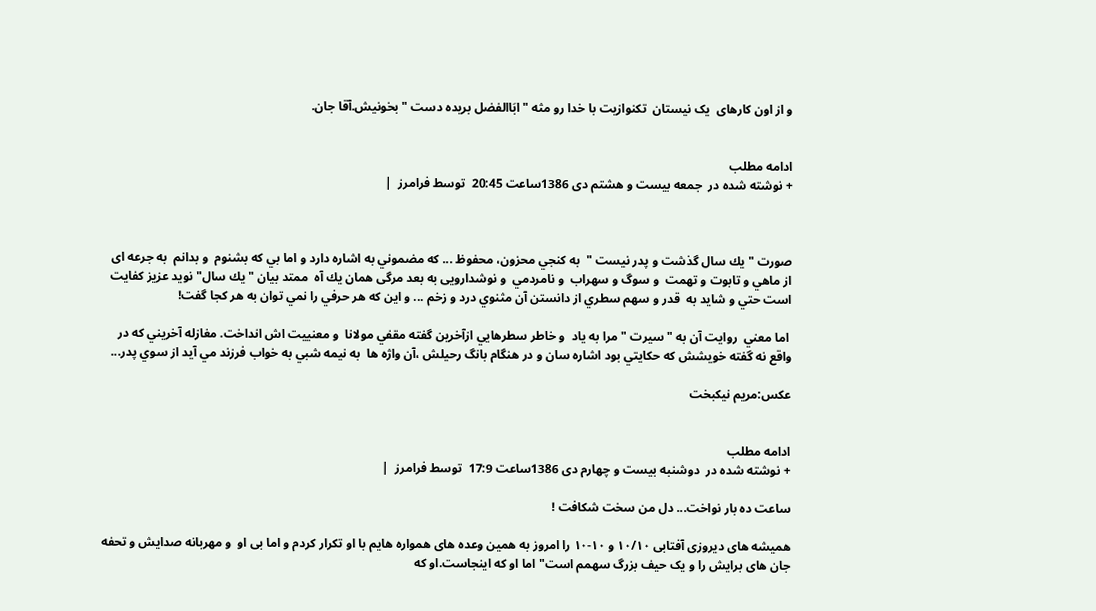و از اون کارهای  یک نیستان  تکنوازیت با خدا رو مثه "ابَاالفضل بریده دست " بخونیش.آقا جان.


ادامه مطلب
+ نوشته شده در  جمعه بیست و هشتم دی 1386ساعت 20:45  توسط فرامرز  |



صورت " يك سال گذشت و پدر نيست "  به كنجي محزون، محفوظ ... كه مضموني به اشاره دارد و اما بي كه بشنوم  و بدانم  به جرعه ای  از ماهي و تابوت و تهمت  و سوگ و سهراب  و نامردمي  و نوشدارویی به بعد مرگی همان يك آه  ممتد بيان "يك سال" نوید عزیز كفايت است حتي و شايد به  قدر و سهم سطري از دانستن آن مثنوي درد و زخم ... و اين كه هر حرفي را نمي توان به هر كجا گفت!

 اما معني  روايت آن به " سيرت " مرا به ياد  و خاطر سطرهايي ازآخرين گفته مقفي مولانا  و معنييت اش انداخت. مغازله آخريني كه در واقع نه گفته خويشش كه حكايتي بود اشاره سان و در هنگام بانگ رحيلش ،آن واژه ها  به نيمه شبي به خواب فرزند مي آيد از سوي پدر...

عکس:مریم نیکبخت


ادامه مطلب
+ نوشته شده در  دوشنبه بیست و چهارم دی 1386ساعت 17:9  توسط فرامرز  |

ساعت ده بار نواخت... دل من سخت شکافت !

همیشه های دیروزی آفتابی ۱۰/۱۰ و ۱۰-۱۰ را امروز به همین وعده های همواره هایم با او تکرار کردم و اما بی او  و مهربانه صدایش و تحفه جان های برایش را و یک حیف بزرگ سهمم است" اما او که اینجاست.او که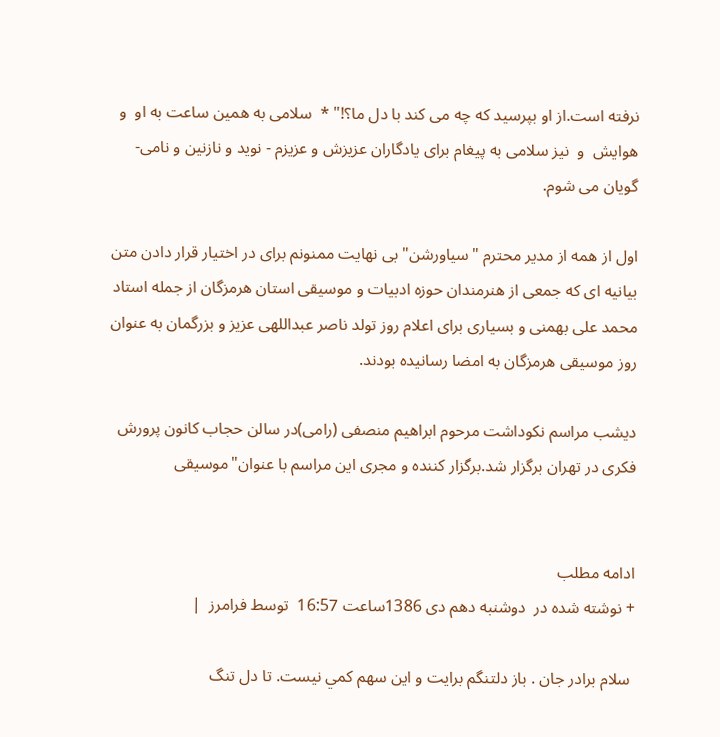نرفته است.از او بپرسید که چه می کند با دل ما؟!" *  سلامی به همین ساعت به او  و هوایش  و  نیز سلامی به پیغام برای یادگاران عزیزش و عزیزم - نوید و نازنین و نامی- گویان می شوم.

اول از همه از مدیر محترم "سیاورشن" بی نهایت ممنونم برای در اختیار قرار دادن متن بیانیه ای که جمعی از هنرمندان حوزه ادبیات و موسیقی استان هرمزگان از جمله استاد محمد علی بهمنی و بسیاری برای اعلام روز تولد ناصر عبداللهی عزیز و بزرگمان به عنوان روز موسیقی هرمزگان به امضا رسانیده بودند.

دیشب مراسم نکوداشت مرحوم ابراهیم منصفی (رامی)در سالن حجاب کانون پرورش فکری در تهران برگزار شد.برگزار کننده و مجری این مراسم با عنوان"موسیقی


ادامه مطلب
+ نوشته شده در  دوشنبه دهم دی 1386ساعت 16:57  توسط فرامرز  |

 سلام برادر جان . باز دلتنگم برايت و اين سهم كمي نيست. تا دل تنگ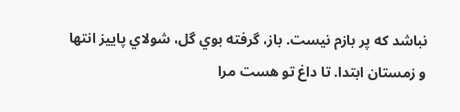نباشد كه پر بازم نيست. باز، گرفته بوي گل، شولاي پاييز انتها و زمستان ابتدا. تا داغ تو هست مرا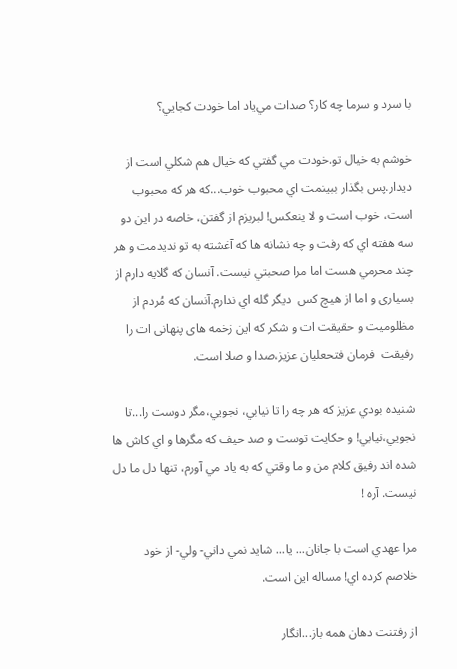با سرد و سرما چه كار؟ صدات مي‌ياد اما خودت كجايي؟

خوشم به خيال تو.خودت مي گفتي كه خيال هم شكلي است از ديدار.پس بگذار ببينمت اي محبوب خوب...كه هر كه محبوب است، خوب است و لا ينعكس! لبريزم از گفتن، خاصه در اين دو سه هفته اي كه رفت و چه نشانه ها كه آغشته به تو نديدمت و هر چند محرمي هست اما مرا صحبتي نيست. آنسان كه گلایه دارم از بسیاری و اما از هيچ كس  دیگر گله اي ندارم.آنسان كه مُردم از مظلوميت و حقيقت ات و شكر كه اين زخمه های پنهانی ات را رفیقت  فرمان فتحعليان عزیز،صدا و صلا است.

شنيده بودي عزيز كه هر چه را تا نيابي، نجويي،مگر دوست را...تا نجويي،نيابي! و حكايت توست و صد حيف كه مگرها و اي كاش ها شده اند رفيق كلام من و ما وقتي كه به ياد مي آورم، تنها دل ما دل نيست. آره !

مرا عهدي است با جانان... يا... شايد نمي داني- ولي- از خود خلاصم كرده اي! مساله اين است.

از رفتنت دهان همه باز...انگار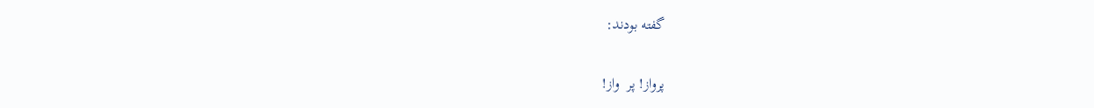گفته بودند:

پرواز! پر  واز!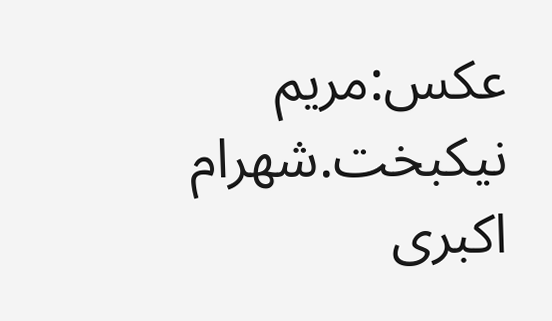عکس:مریم نیکبخت.شهرام اکبری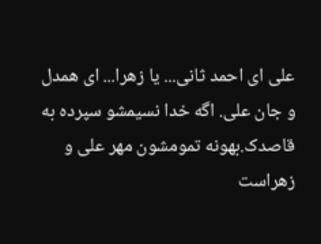علی ای احمد ثانی... یا زهرا... ای همدل و جان علی. اگه خدا نسیمشو سپرده به قاصدک.بهونه تمومشون مهر علی و زهراست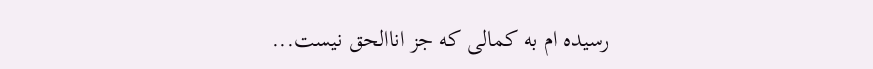رسیده ام به کمالی که جز اناالحق نیست...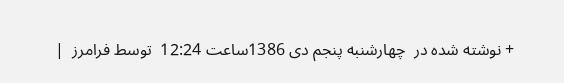+ نوشته شده در  چهارشنبه پنجم دی 1386ساعت 12:24  توسط فرامرز  |